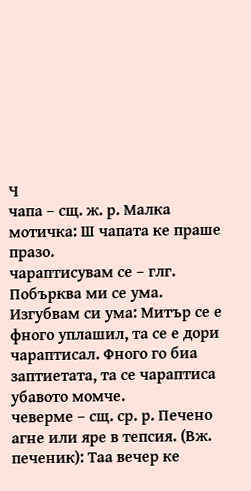Ч
чапа – cщ. ж. р. Малка мотичка: Ш чапата ке праше празо.
чараптисувам се – глг. Побърква ми се ума. Изгубвам си ума: Митър се е фного уплашил, та се е дори чараптисал. Фного го биа заптиетата, та се чараптиса убавото момче.
чеверме – cщ. ср. р. Печено агне или яре в тепсия. (Вж. печеник): Таа вечер ке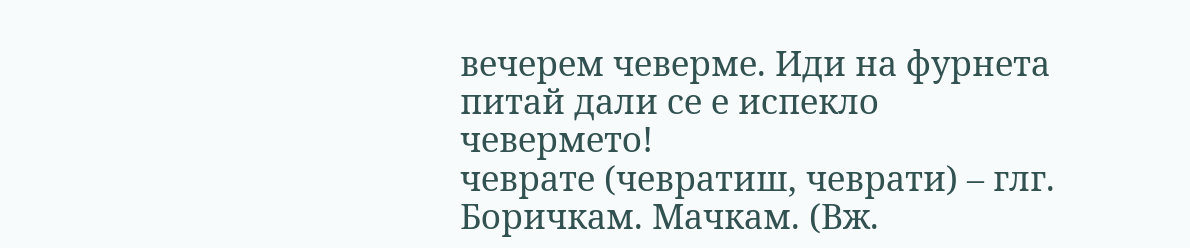вечерем чеверме. Иди на фурнета питай дали се е испекло чевермето!
чеврате (чевратиш, чеврати) – глг. Боричкам. Мачкам. (Вж.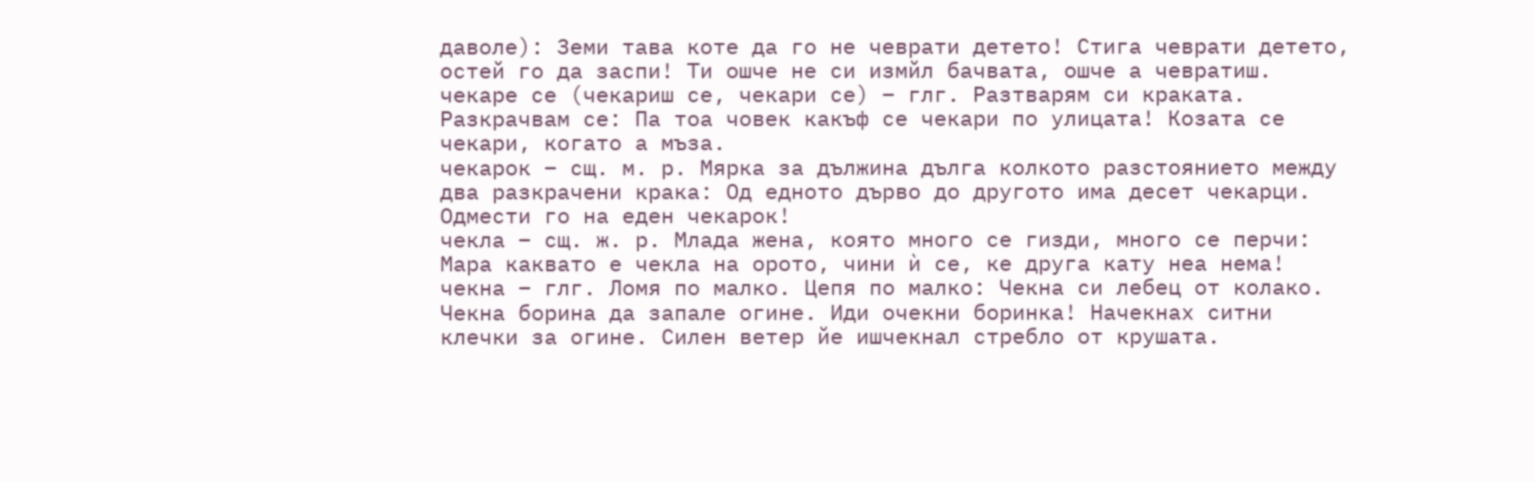даволе): Земи тава коте да го не чеврати детето! Стига чеврати детето, остей го да заспи! Ти ошче не си измйл бачвата, ошче а чевратиш.
чекаре се (чекариш се, чекари се) – глг. Разтварям си краката. Разкрачвам се: Па тоа човек какъф се чекари по улицата! Козата се чекари, когато а мъза.
чекарок – cщ. м. р. Мярка за дължина дълга колкото разстоянието между два разкрачени крака: Од едното дърво до другото има десет чекарци. Одмести го на еден чекарок!
чекла – cщ. ж. р. Млада жена, която много се гизди, много се перчи: Мара каквато е чекла на орото, чини ѝ се, ке друга кату неа нема!
чекна – глг. Ломя по малко. Цепя по малко: Чекна си лебец от колако. Чекна борина да запале огине. Иди очекни боринка! Начекнах ситни клечки за огине. Силен ветер йе ишчекнал стребло от крушата.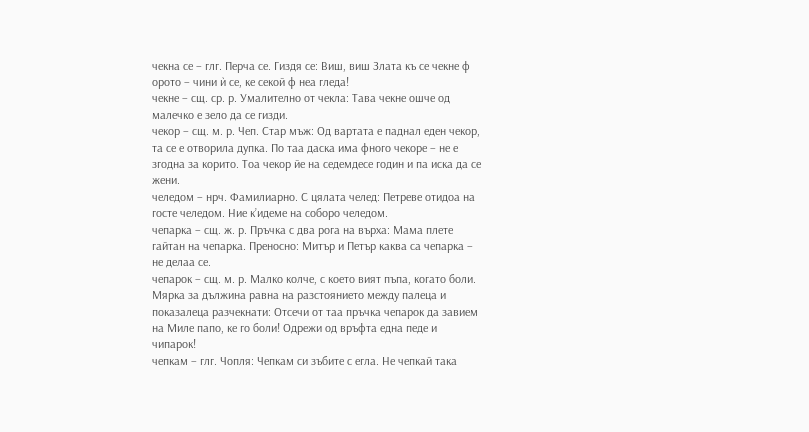чекна се – глг. Перча се. Гиздя се: Виш, виш Злата къ се чекне ф орото – чини ѝ се, ке секой ф неа гледа!
чекне – cщ. ср. р. Умалително от чекла: Тава чекне ошче од малечко е зело да се гизди.
чекор – cщ. м. р. Чеп. Стар мъж: Од вартата е паднал еден чекор, та се е отворила дупка. По таа даска има фного чекоре – не е згодна за корито. Тоа чекор йе на седемдесе годин и па иска да се жени.
челедом – нрч. Фамилиарно. С цялата челед: Петреве отидоа на госте челедом. Ние к’идеме на соборо челедом.
чепарка – cщ. ж. р. Пръчка с два рога на върха: Мама плете гайтан на чепарка. Преносно: Митър и Петър каква са чепарка – не делаа се.
чепарок – cщ. м. р. Малко колче, с което вият пъпа, когато боли. Мярка за дължина равна на разстоянието между палеца и показалеца разчекнати: Отсечи от таа пръчка чепарок да завием на Миле папо, ке го боли! Одрежи од връфта една педе и чипарок!
чепкам – глг. Чопля: Чепкам си зъбите с егла. Не чепкай така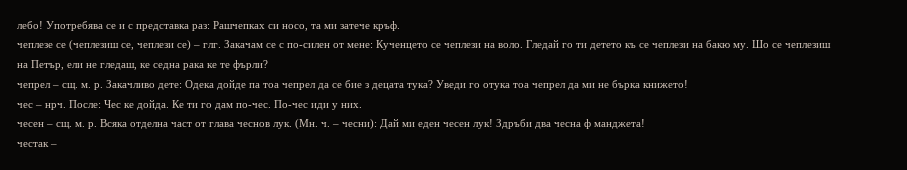лебо! Употребява се и с представка раз: Рашчепках си носо, та ми затече кръф.
чеплезе се (чеплезиш се, чеплези се) – глг. Закачам се с по-силен от мене: Кученцето се чеплези на воло. Гледай го ти детето къ се чеплези на бакю му. Шо се чеплезиш на Петър, ели не гледаш, ке седна рака ке те фърли?
чепрел – cщ. м. р. Закачливо дете: Одека дойде па тоа чепрел да се бие з децата тука? Уведи го отука тоа чепрел да ми не бърка книжето!
чеc – нрч. После: Чес ке дойда. Ке ти го дам по-чес. По-чеc иди у них.
чесен – cщ. м. р. Всяка отделна част от глава чеснов лук. (Мн. ч. – чесни): Дай ми еден чесен лук! Здръби два чесна ф манджета!
честак –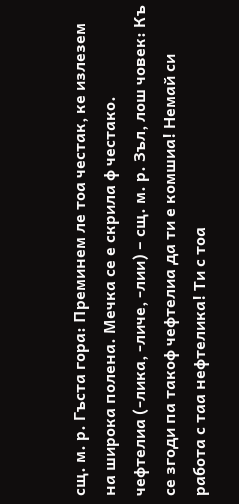cщ. м. р. Гъста гора: Преминем ле тоа честак, ке излезем на широка полена. Мечка се е скрила ф честако.
чефтелиа (-лика, -личе, -лии) – cщ. м. р. Зъл, лош човек: Къ се згоди па такоф чефтелиа да ти е комшиа! Немай си работа с таа нефтелика! Ти с тоа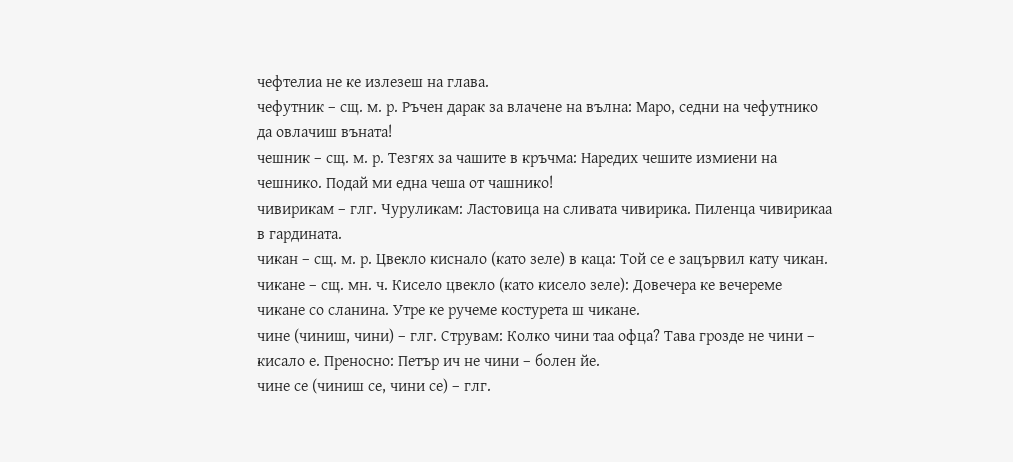чефтелиа не ке излезеш на глава.
чефутник – cщ. м. р. Ръчен дарак за влачене на вълна: Маро, седни на чефутнико да овлачиш въната!
чешник – cщ. м. р. Тезгях за чашите в кръчма: Наредих чешите измиени на чешнико. Подай ми една чеша от чашнико!
чивирикам – глг. Чуруликам: Ластовица на сливата чивирика. Пиленца чивирикаа в гардината.
чикан – cщ. м. р. Цвекло киснало (като зеле) в каца: Той се е зацървил кату чикан.
чикане – cщ. мн. ч. Кисело цвекло (като кисело зеле): Довечера ке вечереме чикане со сланина. Утре ке ручеме костурета ш чикане.
чине (чиниш, чини) – глг. Струвам: Колко чини таа офца? Тава грозде не чини – кисало е. Преносно: Петър ич не чини – болен йе.
чине се (чиниш се, чини се) – глг.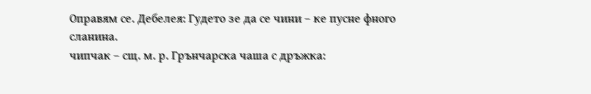Оправям се. Дебелея: Гудето зе да се чини – ке пусне фного сланина.
чипчак – cщ. м. р. Грънчарска чаша с дръжка: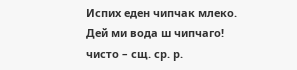Испих еден чипчак млеко. Дей ми вода ш чипчаго!
чисто – cщ. ср. р.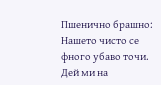Пшенично брашно: Нашето чисто се фного убаво точи. Дей ми на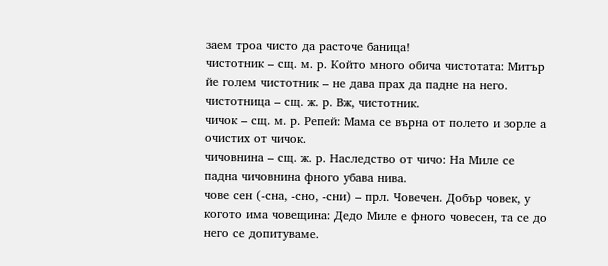заем троа чисто да расточе баница!
чистотник – cщ. м. р. Който много обича чистотата: Митър йе голем чистотник – не дава прах да падне на него.
чистотница – cщ. ж. р. Вж, чистотник.
чичок – cщ. м. р. Репей: Мама се върна от полето и зорле а очистих от чичок.
чичовнина – cщ. ж. р. Наследство от чичо: На Миле се падна чичовнина фного убава нива.
чове сен (-сна, -сно, -сни) – прл. Човечен. Добър човек, у когото има човещина: Дедо Миле е фного човесен, та се до него се допитуваме.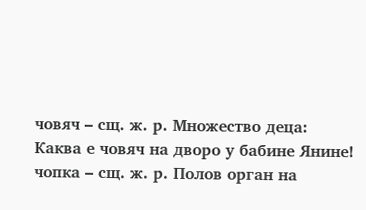човяч – cщ. ж. р. Множество деца: Каква е човяч на дворо у бабине Янине!
чопка – cщ. ж. р. Полов орган на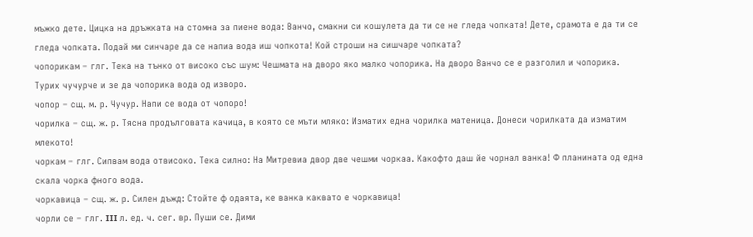мъжко дете. Цицка на дръжката на стомна за пиене вода: Ванчо, смакни си кошулета да ти се не гледа чопката! Дете, срамота е да ти се гледа чопката. Подай ми синчаре да се напиа вода иш чопкота! Кой строши на сишчаре чопката?
чопорикам – глг. Тека на тънко от високо със шум: Чешмата на дворо яко малко чопорика. На дворо Ванчо се е разголил и чопорика. Турих чучурче и зе да чопорика вода од изворо.
чопор – cщ. м. р. Чучур. Напи се вода от чопоро!
чорилка – cщ. ж. р. Тясна продълговата качица, в която се мъти мляко: Изматих една чорилка матеница. Донеси чорилката да изматим млекото!
чоркам – глг. Сипвам вода отвисоко. Тека силно: На Митревиа двор две чешми чоркаа. Какофто даш йе чорнал ванка! Ф планината од една скала чорка фного вода.
чоркавица – cщ. ж. р. Силен дъжд: Стойте ф одаята, ке ванка каквато е чоркавица!
чорли се – глг. III л. ед. ч. сег. вр. Пуши се. Дими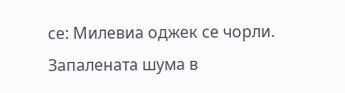се: Милевиа оджек се чорли. Запалената шума в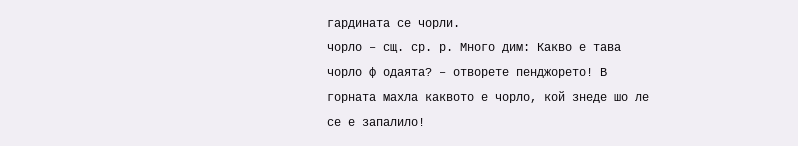гардината се чорли.
чорло – cщ. ср. р. Много дим: Какво е тава чорло ф одаята? – отворете пенджорето! В горната махла каквото е чорло, кой знеде шо ле се е запалило!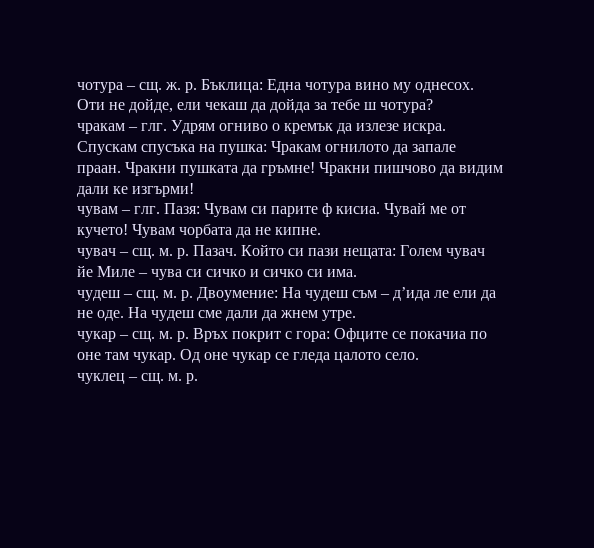чотура – cщ. ж. р. Бъклица: Една чотура вино му однесох. Оти не дойде, ели чекаш да дойда за тебе ш чотура?
чракам – глг. Удрям огниво о кремък да излезе искра. Спускам спусъка на пушка: Чракам огнилото да запале праан. Чракни пушката да гръмне! Чракни пишчово да видим дали ке изгърми!
чувам – глг. Пазя: Чувам си парите ф кисиа. Чувай ме от кучето! Чувам чорбата да не кипне.
чувач – cщ. м. р. Пазач. Който си пази нещата: Голем чувач йе Mиле – чува си сичко и сичко си има.
чудеш – cщ. м. р. Двоумение: На чудеш съм – д’ида ле ели да не оде. На чудеш сме дали да жнем утре.
чукар – cщ. м. р. Връх покрит с гора: Офците се покачиа по оне там чукар. Од оне чукар се гледа цалото село.
чуклец – cщ. м. р.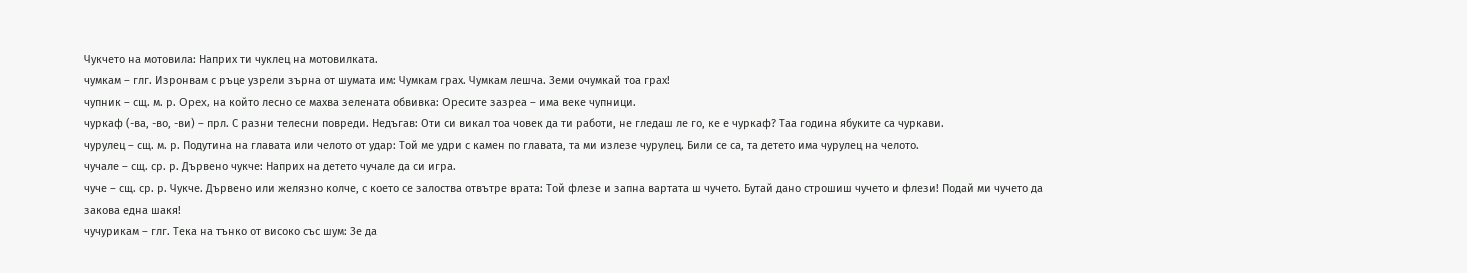Чукчето на мотовила: Наприх ти чуклец на мотовилката.
чумкам – глг. Изрoнвам с ръце узрели зърна от шумата им: Чумкам грах. Чумкам лешча. Земи очумкай тоа грах!
чупник – cщ. м. р. Opex, на който лесно се махва зелената обвивка: Opeсите зазреа – има веке чупници.
чуркаф (-ва, -во, -ви) – прл. С разни телесни повреди. Недъгав: Оти си викал тоа човек да ти работи, не гледаш ле го, ке е чуркаф? Таа година ябуките са чуркави.
чурулец – cщ. м. р. Подутина на главата или челото от удар: Той ме удри с камен по главата, та ми излезе чурулец. Били се са, та детето има чурулец на челото.
чучале – cщ. ср. р. Дървено чукче: Наприх на детето чучале да си игра.
чуче – cщ. ср. р. Чукче. Дървено или желязно колче, с което се залоcтва отвътре врата: Той флезе и запна вартата ш чучето. Бутай дано строшиш чучето и флези! Подай ми чучето да закова една шакя!
чучурикам – глг. Тека на тънко от високо със шум: Зе да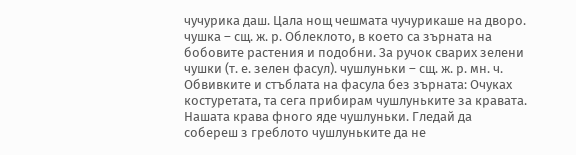чучурика даш. Цала нощ чешмата чучурикаше на дворо.
чушка – cщ. ж. р. Облеклото, в което са зърната на бобовите растения и подобни. За ручок сварих зелени чушки (т. е. зелен фасул). чушлуньки – cщ. ж. р. мн. ч. Обвивките и стъблата на фасула без зърната: Очуках костуретата, та сега прибирам чушлуньките за кравата. Нашата крава фного яде чушлуньки. Гледай да собереш з греблото чушлуньките да не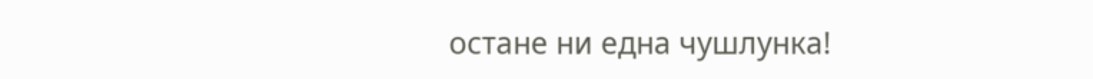остане ни една чушлунка!